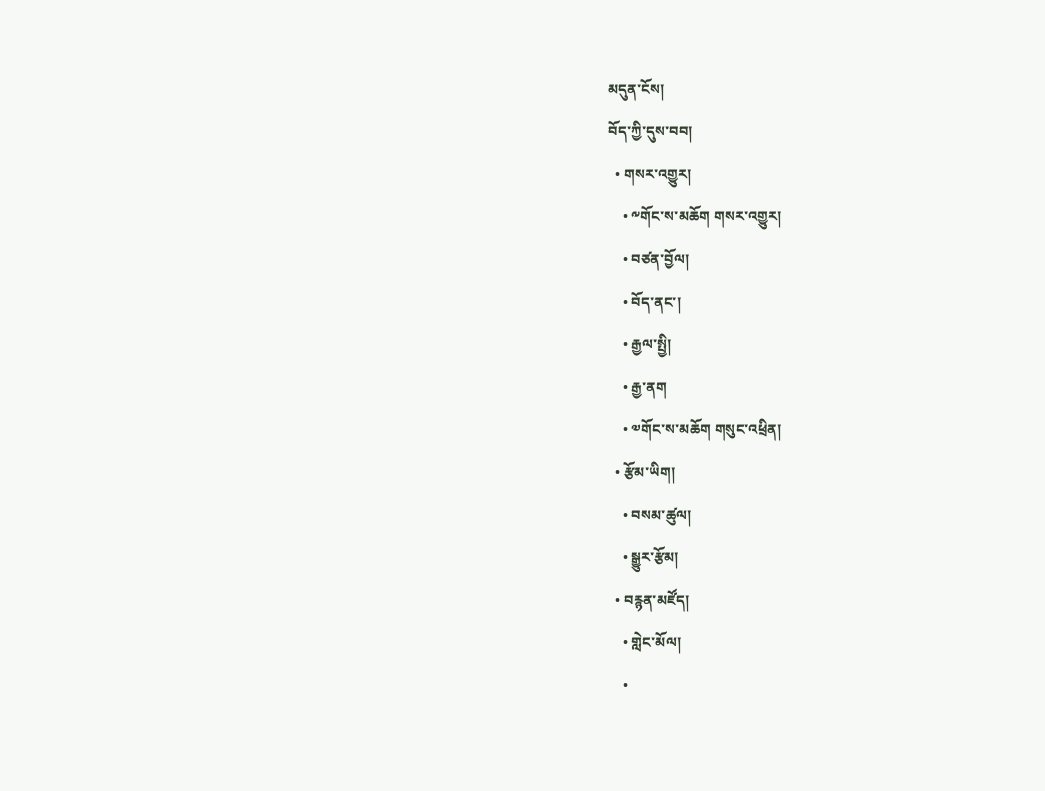མདུན་ངོས།
བོད་ཀྱི་དུས་བབ།
  • གསར་འགྱུར།
    • ༸གོང་ས་མཆོག གསར་འགྱུར།
    • བཙན་བྱོལ།
    • བོད་ནང་།
    • རྒྱལ་སྤྱི།
    • རྒྱ་ནག
    • ༧གོང་ས་མཆོག གསུང་འཕྲིན།
  • རྩོམ་ཡིག།
    • བསམ་ཚུལ།
    • སྒྱུར་རྩོམ།
  • བརྙན་མཛོད།
    • གླེང་མོལ།
    •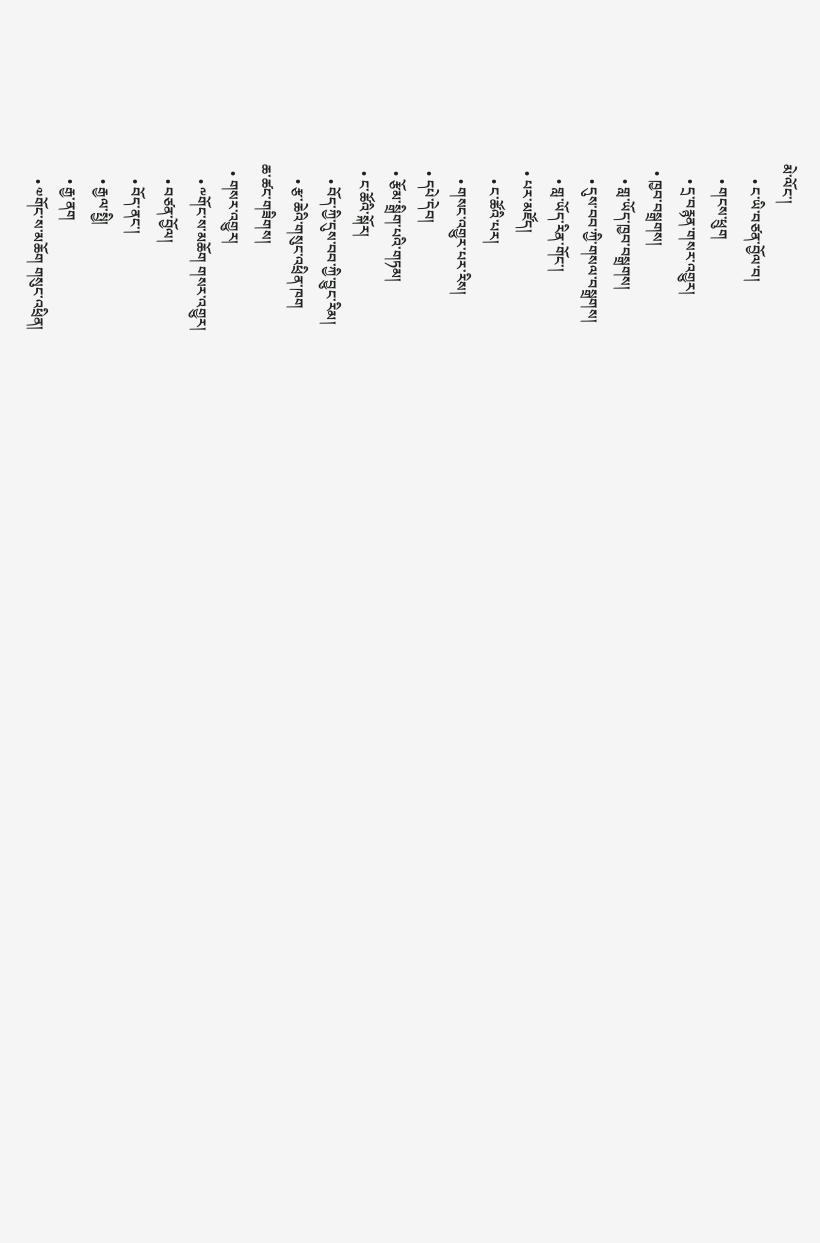མེ་ལོང་།
    • ང་ཡི་བཙན་བྱོལ་བ།
    • གངས་ཕྲུག
    • དྲ་བརྙན་གསར་འགྱུར།
  • ཁྱབ་བསྒྲགས།
    • གླ་ཡོད་ཁྱབ་བསྒྲགས།
    • དུས་བབ་ཀྱི་གསལ་བསྒྲགས།
    • གླ་ཡོད་རིན་གོང་།
  • པར་མཛོད།
    • ང་ཚོའི་པར།
    • གསང་འགྱུར་པར་རིས།
  • དཔེ་དེབ།
  • རྩོམ་སྒྲིག་པའི་གཏམ།
  • ང་ཚོའི་སྐོར།
    • བོད་ཀྱི་དུས་བབ་ཀྱི་བྱུང་རིམ།
    • རྩ་ཆེའི་གསུང་འཕྲིན་ཁག
ཆ་ཚང་གཟིགས།
  • གསར་འགྱུར།
    • ༸གོང་ས་མཆོག གསར་འགྱུར།
    • བཙན་བྱོལ།
    • བོད་ནང་།
    • རྒྱལ་སྤྱི།
    • རྒྱ་ནག
    • ༧གོང་ས་མཆོག གསུང་འཕྲིན།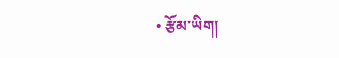• རྩོམ་ཡིག།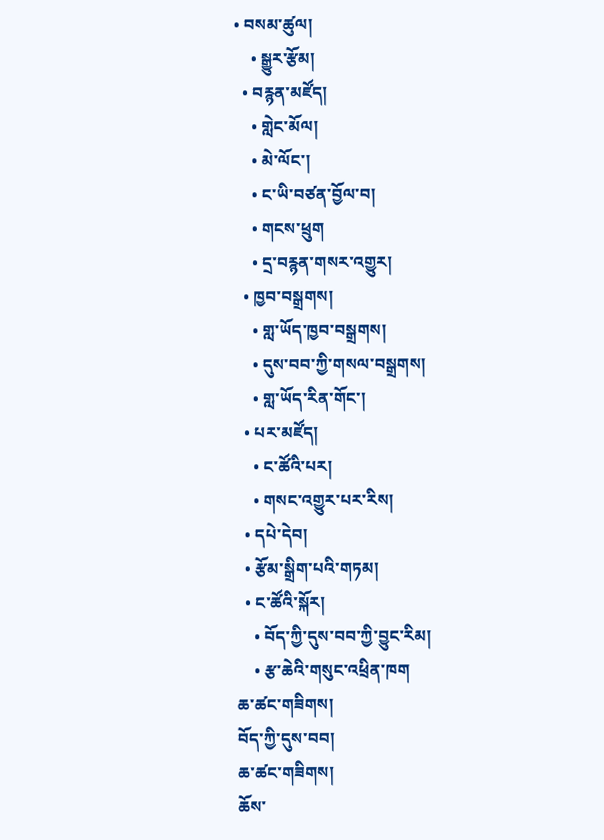• བསམ་ཚུལ།
    • སྒྱུར་རྩོམ།
  • བརྙན་མཛོད།
    • གླེང་མོལ།
    • མེ་ལོང་།
    • ང་ཡི་བཙན་བྱོལ་བ།
    • གངས་ཕྲུག
    • དྲ་བརྙན་གསར་འགྱུར།
  • ཁྱབ་བསྒྲགས།
    • གླ་ཡོད་ཁྱབ་བསྒྲགས།
    • དུས་བབ་ཀྱི་གསལ་བསྒྲགས།
    • གླ་ཡོད་རིན་གོང་།
  • པར་མཛོད།
    • ང་ཚོའི་པར།
    • གསང་འགྱུར་པར་རིས།
  • དཔེ་དེབ།
  • རྩོམ་སྒྲིག་པའི་གཏམ།
  • ང་ཚོའི་སྐོར།
    • བོད་ཀྱི་དུས་བབ་ཀྱི་བྱུང་རིམ།
    • རྩ་ཆེའི་གསུང་འཕྲིན་ཁག
ཆ་ཚང་གཟིགས།
བོད་ཀྱི་དུས་བབ།
ཆ་ཚང་གཟིགས།
ཆོས་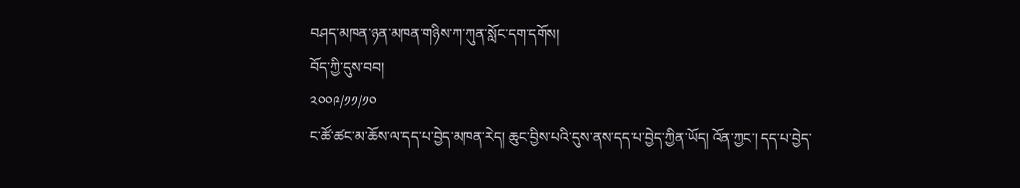བཤད་མཁན་ཉན་མཁན་གཉིས་ཀ་ཀུན་སློང་དག་དགོས།
བོད་ཀྱི་དུས་བབ།
༢༠༠༩/༡༡/༡༠
ང་ཚོ་ཚང་མ་ཆོས་ལ་དད་པ་བྱེད་མཁན་རེད། ཆུང་བྱིས་པའི་དུས་ནས་དད་པ་བྱེད་ཀྱིན་ཡོད། འོན་ཀྱང་། དད་པ་བྱེད་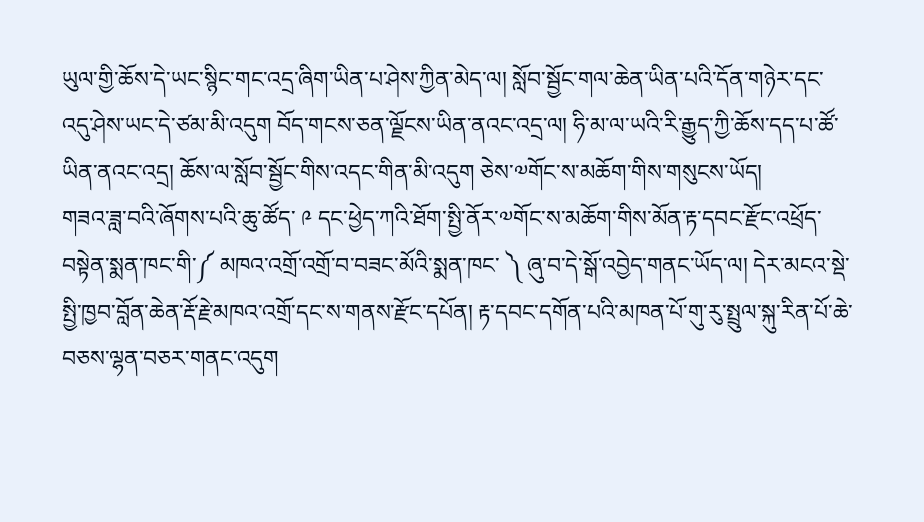ཡུལ་གྱི་ཆོས་དེ་ཡང་སྙིང་གང་འདྲ་ཞིག་ཡིན་པ་ཤེས་ཀྱིན་མེད་ལ། སློབ་སྦྱོང་གལ་ཆེན་ཡིན་པའི་དོན་གཉེར་དང་འདུ་ཤེས་ཡང་དེ་ཙམ་མི་འདུག བོད་གངས་ཅན་ལྗོངས་ཡིན་ནའང་འདྲ་ལ། ཧི་མ་ལ་ཡའི་རི་རྒྱུད་ཀྱི་ཆོས་དད་པ་ཚོ་ཡིན་ནའང་འདྲ། ཆོས་ལ་སློབ་སྦྱོང་གིས་འདང་གིན་མི་འདུག ཅེས་༧གོང་ས་མཆོག་གིས་གསུངས་ཡོད།
གཟའ་ཟླ་བའི་ཞོགས་པའི་ཆུ་ཚོད་ ༩ དང་ཕྱེད་ཀའི་ཐོག་སྤྱི་ནོར་༧གོང་ས་མཆོག་གིས་མོན་རྟ་དབང་རྫོང་འཕྲོད་བསྟེན་སྨན་ཁང་གི་༼ མཁའ་འགྲོ་འགྲོ་བ་བཟང་མོའི་སྨན་ཁང་ ༽ ཞུ་བ་དེ་སྒོ་འབྱེད་གནང་ཡོད་ལ། དེར་མངའ་སྡེ་སྤྱི་ཁྱབ་བློན་ཆེན་རྡོ་རྗེ་མཁའ་འགྲོ་དང་ས་གནས་རྫོང་དཔོན། རྟ་དབང་དགོན་པའི་མཁན་པོ་གུ་རུ་སྤྲུལ་སྐུ་རིན་པོ་ཆེ་བཅས་ལྷན་བཅར་གནང་འདུག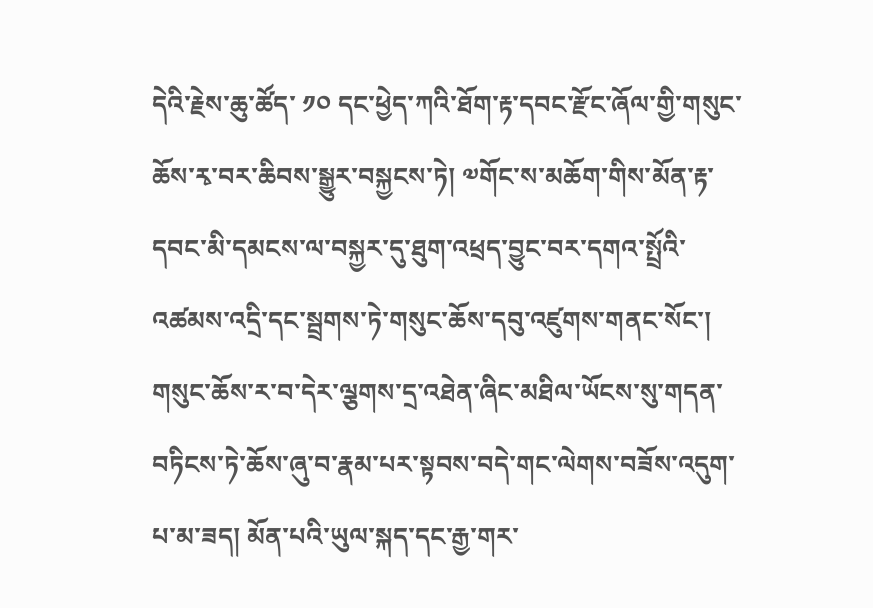དེའི་རྗེས་ཆུ་ཚོད་ ༡༠ དང་ཕྱེད་ཀའི་ཐོག་རྟ་དབང་རྫོང་ཞོལ་གྱི་གསུང་ཆོས་རྭ་བར་ཆིབས་སྒྱུར་བསྐྱངས་ཏེ། ༧གོང་ས་མཆོག་གིས་མོན་རྟ་དབང་མི་དམངས་ལ་བསྐྱར་དུ་ཐུག་འཕྲད་བྱུང་བར་དགའ་སྤྲོའི་འཚམས་འདྲི་དང་སྦྲགས་ཏེ་གསུང་ཆོས་དབུ་འཛུགས་གནང་སོང་།
གསུང་ཆོས་ར་བ་དེར་ལྕགས་དྲ་འཐེན་ཞིང་མཐིལ་ཡོངས་སུ་གདན་བཏིངས་ཏེ་ཆོས་ཞུ་བ་རྣམ་པར་སྟབས་བདེ་གང་ལེགས་བཟོས་འདུག་པ་མ་ཟད། མོན་པའི་ཡུལ་སྐད་དང་རྒྱ་གར་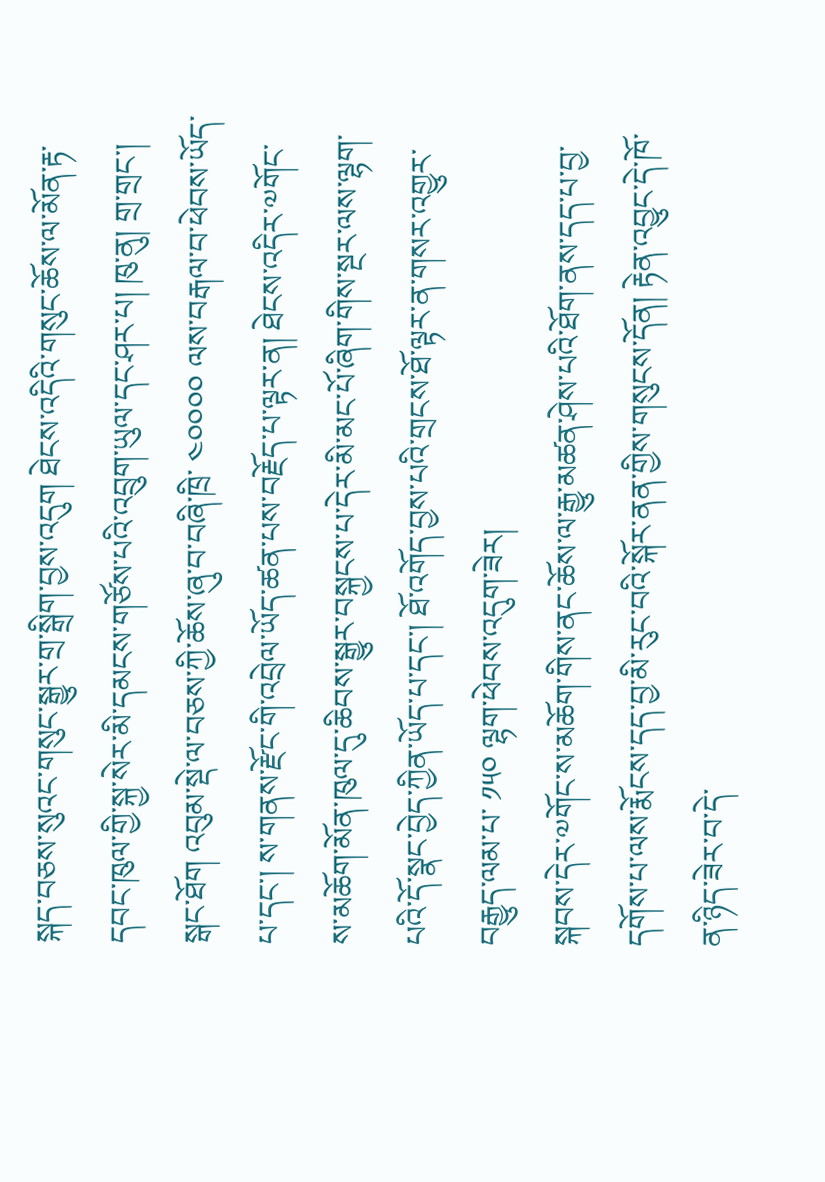སྐད་བཅས་སུའང་གསུང་སྒྱུར་གྲ་སྒྲིག་བྱས་འདུག ཐེངས་འདིའི་གསུང་ཆོས་ལ་མོན་རྟ་དབང་ཁུལ་གྱི་སྐྱ་སེར་མི་དམངས་གཙོས་པའི་འབྲུག་ཡུལ་དང་ཤར་པ། ཁུ་ནུ། གྲ་གྲང་། སྒང་ཐོག འབུམ་སྡེ་ལ་བཅས་ཀྱི་ཆོས་ཞུ་བ་བཞི་ཁྲི་ ༤༠༠༠༠ ལས་བརྒལ་བ་ཕེབས་ཡོད་པ་དང་། ས་གནས་རྫོང་གི་འབྲེལ་ཡོད་ཚན་པས་བརྗོད་པ་ལྟར་ན། ཐེངས་འདིར་༧གོང་ས་མཆོག་མོན་ཁུལ་དུ་ཆིབས་སྒྱུར་བསྐྱངས་པ་དེར་མི་མང་པོ་ཞིག་གིས་སྔར་ལས་ལྷག་པའི་དོ་སྣང་བྱེད་ཀྱིན་ཡོད་པ་དང་། ཐོ་འགོད་བྱས་པའི་གྲངས་ཐོ་ལྟར་ན་གསར་འགྱུར་བརྒྱུད་ལམ་པ་ ༡༥༠ ལྷག་ཕེབས་འདུག་ཟེར།
སྐབས་དེར་༧གོང་ས་མཆོག་གིས་ནང་ཆོས་ལ་རྒྱུ་མཚན་ཤེས་པའི་ཐོག་ནས་དད་པ་བྱ་དགོས་པ་ལས་རྨོངས་དད་བྱ་མི་རུང་བའི་སྐོར་ནན་གྱིས་གསུངས་དོན། རྟེན་འབྱུང་དེ་ཁོ་ན་ཉིད་ཟེར་བ་དེ་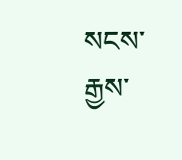སངས་རྒྱས་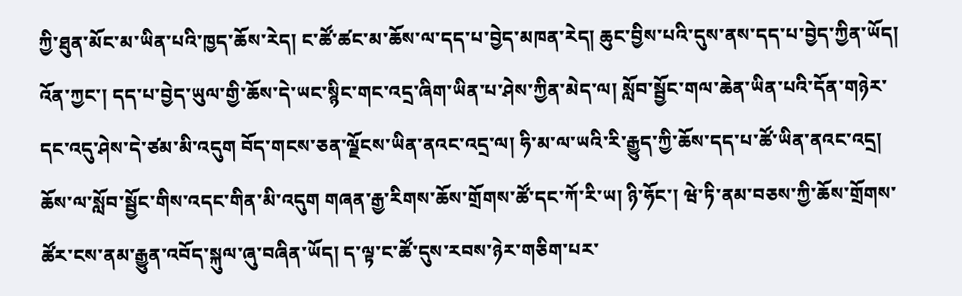ཀྱི་ཐུན་མོང་མ་ཡིན་པའི་ཁྱད་ཆོས་རེད། ང་ཚོ་ཚང་མ་ཆོས་ལ་དད་པ་བྱེད་མཁན་རེད། ཆུང་བྱིས་པའི་དུས་ནས་དད་པ་བྱེད་ཀྱིན་ཡོད། འོན་ཀྱང་། དད་པ་བྱེད་ཡུལ་གྱི་ཆོས་དེ་ཡང་སྙིང་གང་འདྲ་ཞིག་ཡིན་པ་ཤེས་ཀྱིན་མེད་ལ། སློབ་སྦྱོང་གལ་ཆེན་ཡིན་པའི་དོན་གཉེར་དང་འདུ་ཤེས་དེ་ཙམ་མི་འདུག བོད་གངས་ཅན་ལྗོངས་ཡིན་ནའང་འདྲ་ལ། ཧི་མ་ལ་ཡའི་རི་རྒྱུད་ཀྱི་ཆོས་དད་པ་ཚོ་ཡིན་ནའང་འདྲ། ཆོས་ལ་སློབ་སྦྱོང་གིས་འདང་གིན་མི་འདུག གཞན་རྒྱ་རིགས་ཆོས་གྲོགས་ཚོ་དང་ཀོ་རི་ཡ། ཉི་ཧོང་། ཝེ་ཏི་ནམ་བཅས་ཀྱི་ཆོས་གྲོགས་ཚོར་ངས་ནམ་རྒྱུན་འབོད་སྐུལ་ཞུ་བཞིན་ཡོད། ད་ལྟ་ང་ཚོ་དུས་རབས་ཉེར་གཅིག་པར་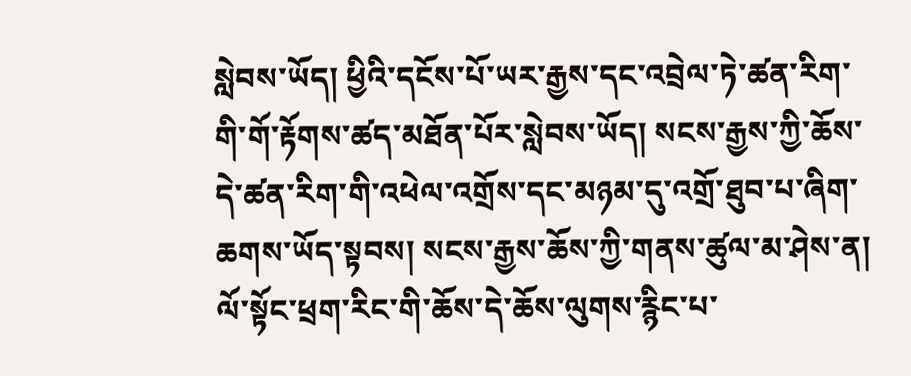སླེབས་ཡོད། ཕྱིའི་དངོས་པོ་ཡར་རྒྱས་དང་འབྲེལ་ཏེ་ཚན་རིག་གི་གོ་རྟོགས་ཚད་མཐོན་པོར་སླེབས་ཡོད། སངས་རྒྱས་ཀྱི་ཆོས་དེ་ཚན་རིག་གི་འཕེལ་འགྲོས་དང་མཉམ་དུ་འགྲོ་ཐུབ་པ་ཞིག་ཆགས་ཡོད་སྟབས། སངས་རྒྱས་ཆོས་ཀྱི་གནས་ཚུལ་མ་ཤེས་ན། ལོ་སྟོང་ཕྲག་རིང་གི་ཆོས་དེ་ཆོས་ལུགས་རྙིང་པ་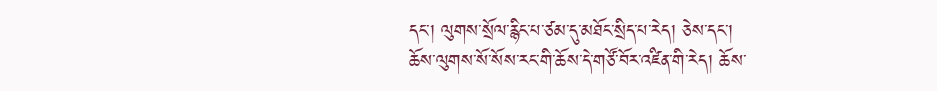དང་། ལུགས་སྲོལ་རྙིང་པ་ཙམ་དུ་མཐོང་སྲིད་པ་རེད། ཅེས་དང་།
ཆོས་ལུགས་སོ་སོས་རང་གི་ཆོས་དེ་གཙོ་བོར་འཛིན་གི་རེད། ཆོས་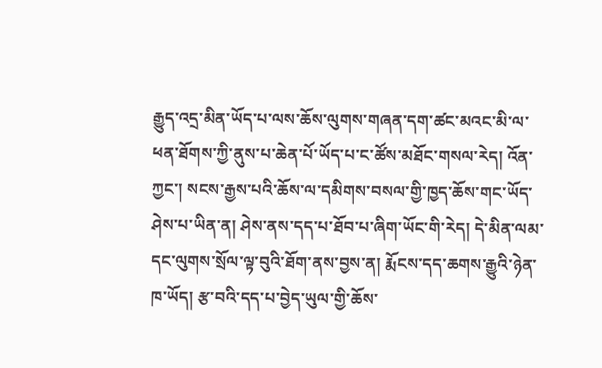རྒྱུད་འདྲ་མིན་ཡོད་པ་ལས་ཆོས་ལུགས་གཞན་དག་ཚང་མའང་མི་ལ་ཕན་ཐོགས་ཀྱི་ནུས་པ་ཆེན་པོ་ཡོད་པ་ང་ཚོས་མཐོང་གསལ་རེད། འོན་ཀྱང་། སངས་རྒྱས་པའི་ཆོས་ལ་དམིགས་བསལ་གྱི་ཁྱད་ཆོས་གང་ཡོད་ཤེས་པ་ཡིན་ན། ཤེས་ནས་དད་པ་ཐོབ་པ་ཞིག་ཡོང་གི་རེད། དེ་མིན་ལམ་དང་ལུགས་སྲོལ་ལྟ་བུའི་ཐོག་ནས་བྱས་ན། རྨོངས་དད་ཆགས་རྒྱུའི་ཉེན་ཁ་ཡོད། རྩ་བའི་དད་པ་བྱེད་ཡུལ་གྱི་ཆོས་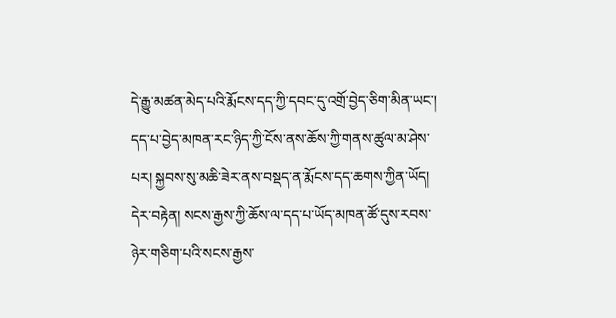དེ་རྒྱུ་མཚན་མེད་པའི་རྨོངས་དད་ཀྱི་དབང་དུ་འགྲོ་བྱེད་ཅིག་མིན་ཡང་། དད་པ་བྱེད་མཁན་རང་ཉིད་ཀྱི་ངོས་ནས་ཆོས་ཀྱི་གནས་ཚུལ་མ་ཤེས་པར། སྐྱབས་སུ་མཆི་ཟེར་ནས་བསྡད་ན་རྨོངས་དད་ཆགས་ཀྱིན་ཡོད། དེར་བརྟེན། སངས་རྒྱས་ཀྱི་ཆོས་ལ་དད་པ་ཡོད་མཁན་ཚོ་དུས་རབས་ཉེར་གཅིག་པའི་སངས་རྒྱས་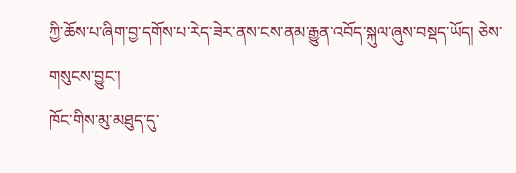ཀྱི་ཆོས་པ་ཞིག་བྱ་དགོས་པ་རེད་ཟེར་ནས་ངས་ནམ་རྒྱུན་འབོད་སྐུལ་ཞུས་བསྡད་ཡོད། ཅེས་གསུངས་བྱུང་།
ཁོང་གིས་མུ་མཐུད་དུ་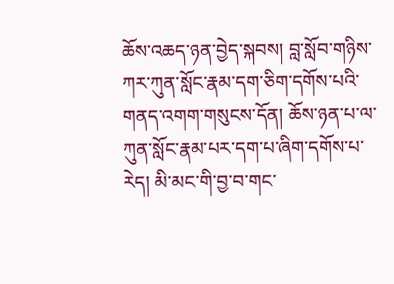ཆོས་འཆད་ཉན་བྱེད་སྐབས། བླ་སློབ་གཉིས་ཀར་ཀུན་སློང་རྣམ་དག་ཅིག་དགོས་པའི་གནད་འགག་གསུངས་དོན། ཆོས་ཉན་པ་ལ་ཀུན་སློང་རྣམ་པར་དག་པ་ཞིག་དགོས་པ་རེད། མི་མང་གི་བྱ་བ་གང་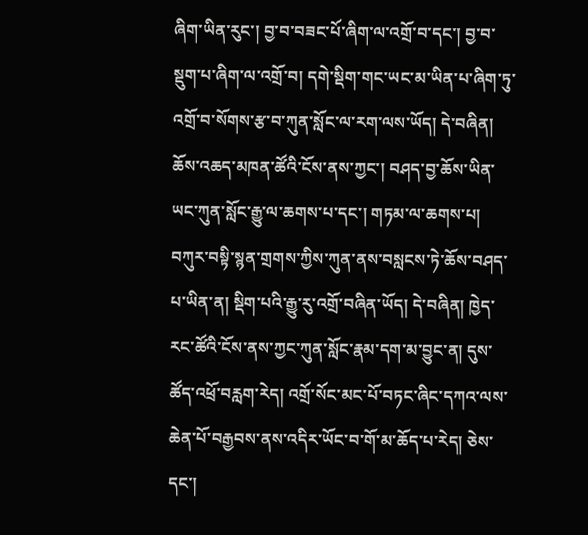ཞིག་ཡིན་རུང་། བྱ་བ་བཟང་པོ་ཞིག་ལ་འགྲོ་བ་དང་། བྱ་བ་སྡུག་པ་ཞིག་ལ་འགྲོ་བ། དགེ་སྡིག་གང་ཡང་མ་ཡིན་པ་ཞིག་ཏུ་འགྲོ་བ་སོགས་རྩ་བ་ཀུན་སློང་ལ་རག་ལས་ཡོད། དེ་བཞིན། ཆོས་འཆད་མཁན་ཚོའི་ངོས་ནས་ཀྱང་། བཤད་བྱ་ཆོས་ཡིན་ཡང་ཀུན་སློང་རྒྱུ་ལ་ཆགས་པ་དང་། གཏམ་ལ་ཆགས་པ། བཀུར་བསྟི་སྙན་གྲགས་ཀྱིས་ཀུན་ནས་བསླངས་ཏེ་ཆོས་བཤད་པ་ཡིན་ན། སྡིག་པའི་རྒྱུ་རུ་འགྲོ་བཞིན་ཡོད། དེ་བཞིན། ཁྱེད་རང་ཚོའི་ངོས་ནས་ཀྱང་ཀུན་སློང་རྣམ་དག་མ་བྱུང་ན། དུས་ཚོད་འཕྲོ་བརླག་རེད། འགྲོ་སོང་མང་པོ་བཏང་ཞིང་དཀའ་ལས་ཆེན་པོ་བརྒྱབས་ནས་འདིར་ཡོང་བ་གོ་མ་ཆོད་པ་རེད། ཅེས་དང་།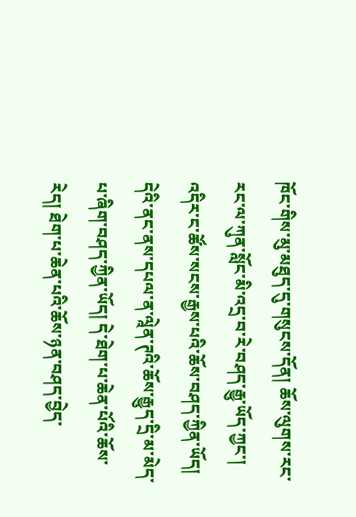ཁོང་གིས་མུ་མཐུད་དུ་གསུངས་དོན། ཆོས་ལུགས་རང་རང་ལ་ཀུན་སློང་མི་འདྲ་བ་རེ་བཤད་རྒྱུ་ཡོད་ཀྱང་། འདིར་ང་ཚོས་སངས་རྒྱས་པའི་ཆོས་བཤད་ཀྱིན་ཡོད། དེའི་ནང་ནས་དཔལ་ན་ལཱེན་ཊའི་ཆོས་རྒྱུད་དྲི་མ་མེད་པ་ཞིག་བཤད་ཀྱིན་ཡོད། དེ་ཐེག་པ་ཆེན་པོའི་ཆོས་རེད། ཐེག་པ་ཆེན་པའི་ཆོས་ཉན་བཤད་བྱེད་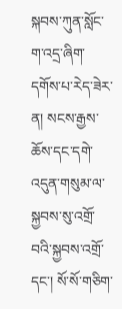སྐབས་ཀུན་སློང་ག་འདྲ་ཞིག་དགོས་པ་རེད་ཟེར་ན། སངས་རྒྱས་ཆོས་དང་དགེ་འདུན་གསུམ་ལ་སྐྱབས་སུ་འགྲོ་བའི་སྐྱབས་འགྲོ་དང་། སོ་སོ་གཅིག་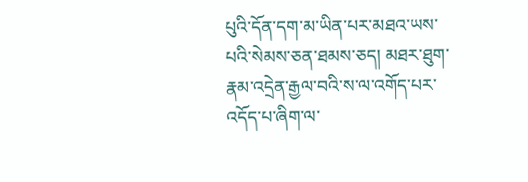པུའི་དོན་དག་མ་ཡིན་པར་མཐའ་ཡས་པའི་སེམས་ཅན་ཐམས་ཅད། མཐར་ཐུག་རྣམ་འདྲེན་རྒྱལ་བའི་ས་ལ་འགོད་པར་འདོད་པ་ཞིག་ལ་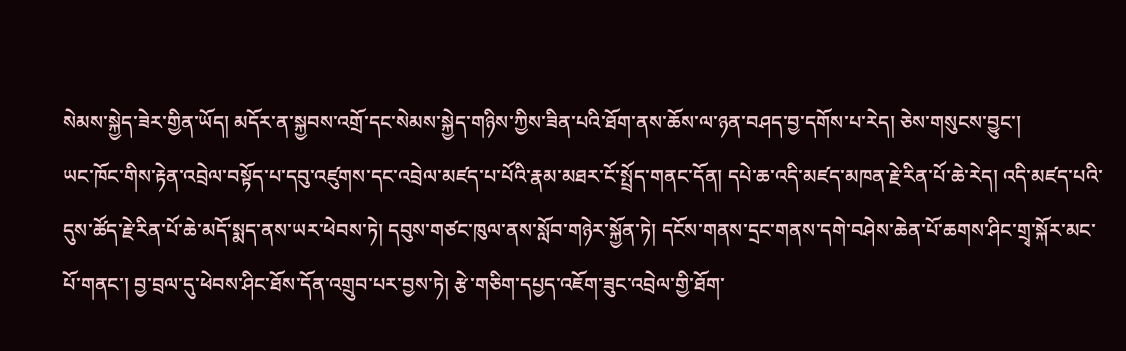སེམས་སྐྱེད་ཟེར་གྱིན་ཡོད། མདོར་ན་སྐྱབས་འགྲོ་དང་སེམས་སྐྱེད་གཉིས་ཀྱིས་ཟིན་པའི་ཐོག་ནས་ཆོས་ལ་ཉན་བཤད་བྱ་དགོས་པ་རེད། ཅེས་གསུངས་བྱུང་།
ཡང་ཁོང་གིས་རྟེན་འབྲེལ་བསྟོད་པ་དབུ་འཛུགས་དང་འབྲེལ་མཛད་པ་པོའི་རྣམ་མཐར་ངོ་སྤྲོད་གནང་དོན། དཔེ་ཆ་འདི་མཛད་མཁན་རྗེ་རིན་པོ་ཆེ་རེད། འདི་མཛད་པའི་དུས་ཚོད་རྗེ་རིན་པོ་ཆེ་མདོ་སྨད་ནས་ཡར་ཕེབས་ཏེ། དབུས་གཙང་ཁུལ་ནས་སློབ་གཉེར་སྐྱོན་ཏེ། དངོས་གནས་དྲང་གནས་དགེ་བཤེས་ཆེན་པོ་ཆགས་ཤིང་གྲྭ་སྐོར་མང་པོ་གནང་། བྱ་བྲལ་དུ་ཕེབས་ཤིང་ཐོས་དོན་འགྲུབ་པར་བྱས་ཏེ། རྩེ་གཅིག་དཔྱད་འཇོག་ཟུང་འབྲེལ་གྱི་ཐོག་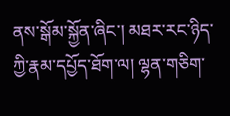ནས་སྒོམ་སྐྱོན་ཞིང་། མཐར་རང་ཉིད་ཀྱི་རྣམ་དཔྱོད་ཐོག་ལ། ལྷན་གཅིག་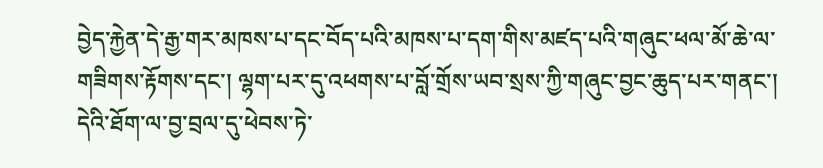བྱེད་རྐྱེན་དེ་རྒྱ་གར་མཁས་པ་དང་བོད་པའི་མཁས་པ་དག་གིས་མཛད་པའི་གཞུང་ཕལ་མོ་ཆེ་ལ་གཟིགས་རྟོགས་དང་། ལྷག་པར་དུ་འཕགས་པ་བློ་གྲོས་ཡབ་སྲས་ཀྱི་གཞུང་བྱང་ཆུད་པར་གནང་། དེའི་ཐོག་ལ་བྱ་བྲལ་དུ་ཕེབས་ཏེ་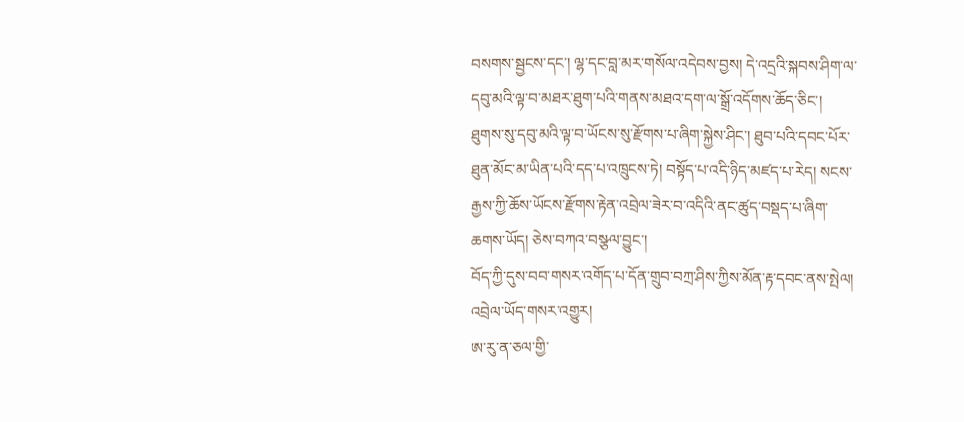བསགས་སྦྱངས་དང་། ལྷ་དང་བླ་མར་གསོལ་འདེབས་བྱས། དེ་འདྲའི་སྐབས་ཤིག་ལ་དབུ་མའི་ལྟ་བ་མཐར་ཐུག་པའི་གནས་མཐའ་དག་ལ་སྒྲོ་འདོགས་ཆོད་ཅིང་། ཐུགས་སུ་དབུ་མའི་ལྟ་བ་ཡོངས་སུ་རྫོགས་པ་ཞིག་སྐྱེས་ཤིང་། ཐུབ་པའི་དབང་པོར་ཐུན་མོང་མ་ཡིན་པའི་དད་པ་འཁྲུངས་ཏེ། བསྟོད་པ་འདི་ཉིད་མཛད་པ་རེད། སངས་རྒྱས་ཀྱི་ཆོས་ཡོངས་རྫོགས་རྟེན་འབྲེལ་ཟེར་བ་འདིའི་ནང་ཚུད་བསྡད་པ་ཞིག་ཆགས་ཡོད། ཅེས་བཀའ་བསྩལ་བྱུང་།
བོད་ཀྱི་དུས་བབ་གསར་འགོད་པ་དོན་གྲུབ་བཀྲ་ཤིས་ཀྱིས་མོན་རྟ་དབང་ནས་སྤེལ།
འབྲེལ་ཡོད་གསར་འགྱུར།
ཨ་རུ་ན་ཅལ་གྱི་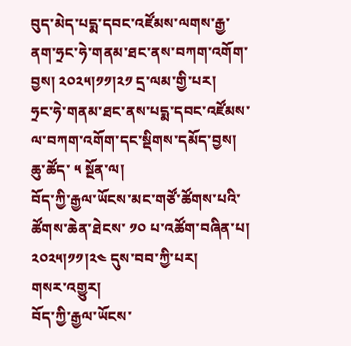བུད་མེད་པདྨ་དབང་འཛོམས་ལགས་རྒྱ་ནག་ཧྲང་ཧེ་གནམ་ཐང་ནས་བཀག་འགོག་བྱས། ༢༠༢༥།༡༡།༢༡ དྲ་ལམ་གྱི་པར།
ཧྲང་ཧེ་གནམ་ཐང་ནས་པདྨ་དབང་འཛོམས་ལ་བཀག་འགོག་དང་སྡིགས་དམོད་བྱས།
ཆུ་ཚོད་ ༥ སྔོན་ལ།
བོད་ཀྱི་རྒྱལ་ཡོངས་མང་གཙོ་ཚོགས་པའི་ཚོགས་ཆེན་ཐེངས་ ༡༠ པ་འཚོག་བཞིན་པ། ༢༠༢༥།༡༡།༢༤ དུས་བབ་ཀྱི་པར།
གསར་འགྱུར།
བོད་ཀྱི་རྒྱལ་ཡོངས་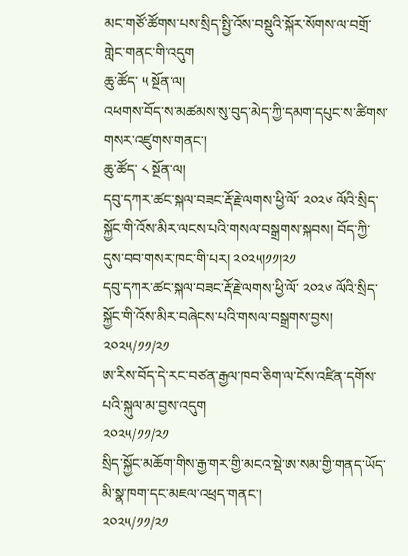མང་གཙོ་ཚོགས་པས་སྲིད་སྤྱི་འོས་བསྡུའི་སྐོར་སོགས་ལ་བགྲོ་གླེང་གནང་གི་འདུག
ཆུ་ཚོད་ ༥ སྔོན་ལ།
འཕགས་བོད་ས་མཚམས་སུ་བུད་མེད་ཀྱི་དམག་དཔུང་ས་ཚིགས་གསར་འཛུགས་གནང་།
ཆུ་ཚོད་ ༨ སྔོན་ལ།
དབུ་དཀར་ཚང་སྐལ་བཟང་རྡོ་རྗེ་ལགས་ཕྱི་ལོ་ ༢༠༢༦ ལོའི་སྲིད་སྐྱོང་གི་འོས་མིར་ལངས་པའི་གསལ་བསྒྲགས་སྐབས། བོད་ཀྱི་དུས་བབ་གསར་ཁང་གི་པར། ༢༠༢༥།༡༡།༢༡
དབུ་དཀར་ཚང་སྐལ་བཟང་རྡོ་རྗེ་ལགས་ཕྱི་ལོ་ ༢༠༢༦ ལོའི་སྲིད་སྐྱོང་གི་འོས་མིར་བཞེངས་པའི་གསལ་བསྒྲགས་བྱས།
༢༠༢༥/༡༡/༢༡
ཨ་རིས་བོད་དེ་རང་བཙན་རྒྱལ་ཁབ་ཅིག་ལ་ངོས་འཛིན་དགོས་པའི་སྐུལ་མ་བྱས་འདུག
༢༠༢༥/༡༡/༢༡
སྲིད་སྐྱོང་མཆོག་གིས་རྒྱ་གར་གྱི་མངའ་སྡེ་ཨ་སམ་གྱི་གནད་ཡོད་མི་སྣ་ཁག་དང་མཇལ་འཕྲད་གནང་།
༢༠༢༥/༡༡/༢༡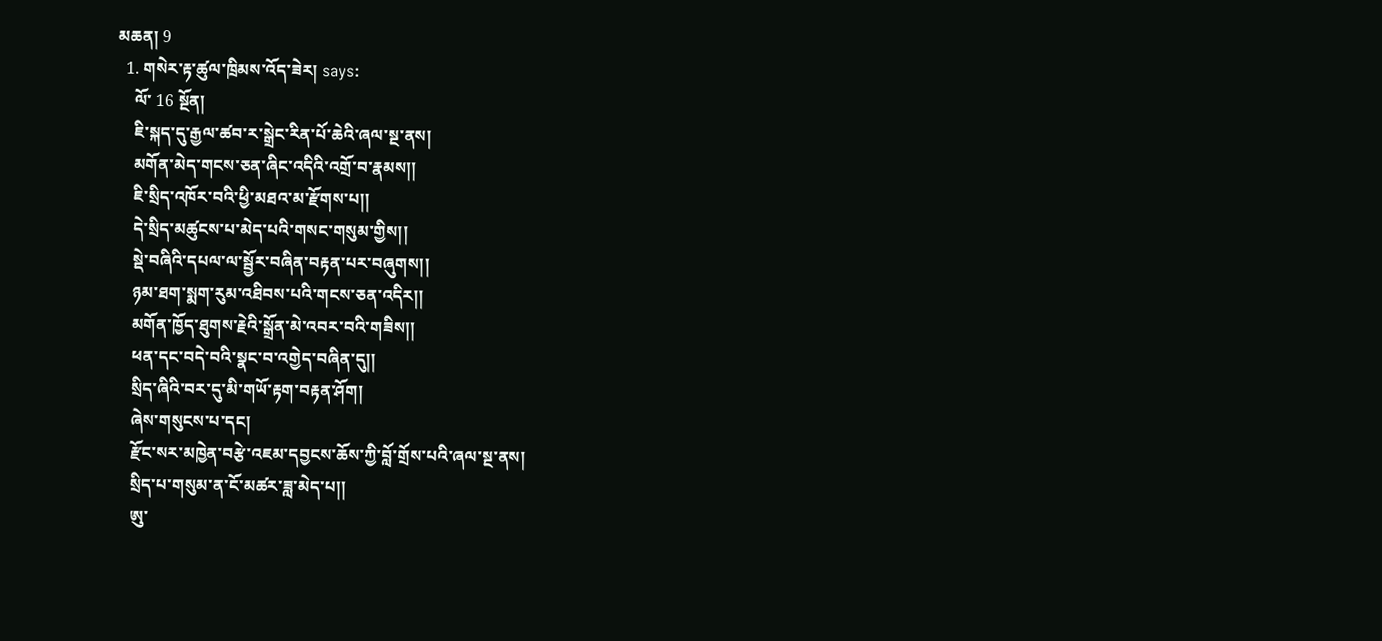མཆན། 9
  1. གསེར་རྟ་ཚུལ་ཁྲིམས་འོད་ཟེར། says:
    ལོ་ 16 སྔོན།
    ཇི་སྐད་དུ་རྒྱལ་ཚབ་ར་སྒྲེང་རིན་པོ་ཆེའི་ཞལ་སྔ་ནས།
    མགོན་མེད་གངས་ཅན་ཞིང་འདིའི་འགྲོ་བ་རྣམས།།
    ཇི་སྲིད་འཁོར་བའི་ཕྱི་མཐའ་མ་རྫོགས་པ།།
    དེ་སྲིད་མཚུངས་པ་མེད་པའི་གསང་གསུམ་གྱིས།།
    སྡེ་བཞིའི་དཔལ་ལ་སྦྱོར་བཞིན་བརྟན་པར་བཞུགས།།
    ཉམ་ཐག་སྨག་རུམ་འཐིབས་པའི་གངས་ཅན་འདིར།།
    མགོན་ཁྱོད་ཐུགས་རྗེའི་སྒྲོན་མེ་འབར་བའི་གཟིས།།
    ཕན་དང་བདེ་བའི་སྣང་བ་འགྱེད་བཞིན་དུ།།
    སྲིད་ཞིའི་བར་དུ་མི་གཡོ་རྟག་བརྟན་ཤོག།
    ཞེས་གསུངས་པ་དང།
    རྫོང་སར་མཁྱེན་བརྩེ་འཇམ་དབྱངས་ཆོས་ཀྱི་བློ་གྲོས་པའི་ཞལ་སྔ་ནས།
    སྲིད་པ་གསུམ་ན་ངོ་མཚར་ཟླ་མེད་པ།།
    ཨུ་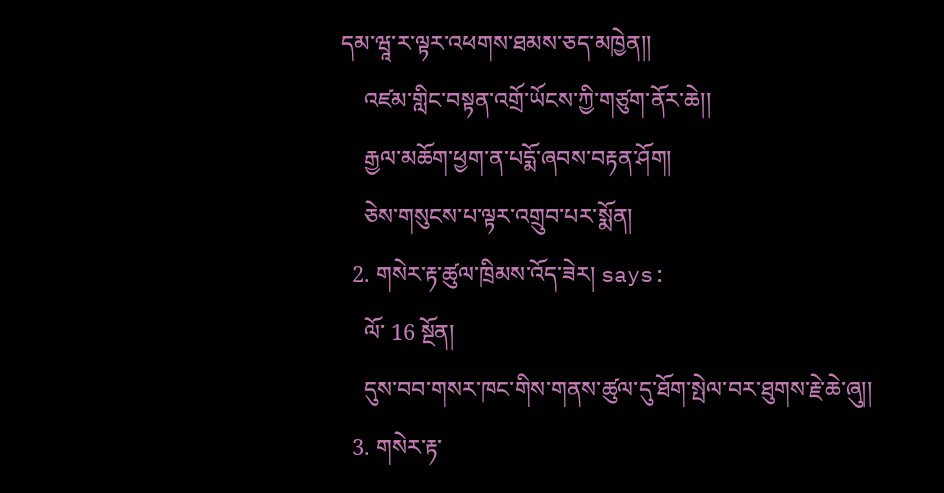དམ་ཝཱ་ར་ལྟར་འཕགས་ཐམས་ཅད་མཁྱེན།།
    འཛམ་གླིང་བསྟན་འགྲོ་ཡོངས་ཀྱི་གཙུག་ནོར་ཆེ།།
    རྒྱལ་མཆོག་ཕྱག་ན་པདྨོ་ཞབས་བརྟན་ཤོག།
    ཅེས་གསུངས་པ་ལྟར་འགྲུབ་པར་སྨོན།
  2. གསེར་རྟ་ཚུལ་ཁྲིམས་འོད་ཟེར། says:
    ལོ་ 16 སྔོན།
    དུས་བབ་གསར་ཁང་གིས་གནས་ཚུལ་དུ་ཐོག་སྤེལ་བར་ཐུགས་རྗེ་ཆེ་ཞུ།།
  3. གསེར་རྟ་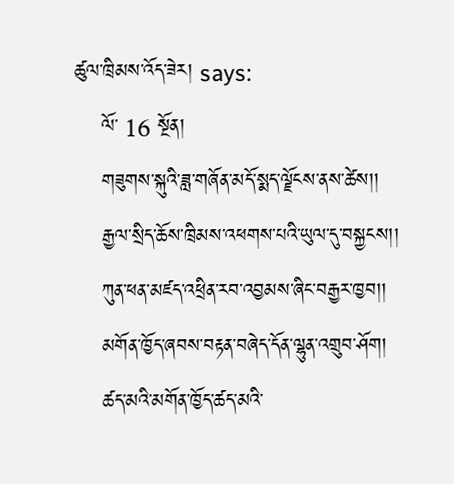ཚུལ་ཁྲིམས་འོད་ཟེར། says:
    ལོ་ 16 སྔོན།
    གཟུགས་སྐུའི་ཟླ་གཞོན་མདོ་སྨད་ལྗོངས་ནས་ཚེས།།
    རྒྱལ་སྲིད་ཆོས་ཁྲིམས་འཕགས་པའི་ཡུལ་དུ་བསྐྱངས།།
    ཀུན་ཕན་མཛད་འཕྲིན་རབ་འབྱམས་ཞིང་བརྒྱར་ཁྱབ།།
    མགོན་ཁྱོད་ཞབས་བརྟན་བཞེད་དོན་ལྷུན་འགྲུབ་ཤོག།
    ཚད་མའི་མགོན་ཁྱོད་ཚད་མའི་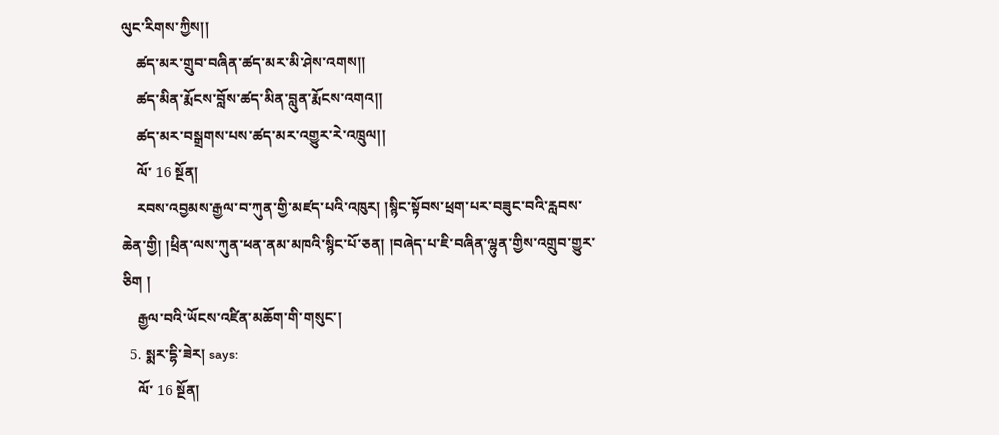ལུང་རིགས་ཀྱིས།།
    ཚད་མར་གྲུབ་བཞིན་ཚད་མར་མི་ཤེས་འགས།།
    ཚད་མིན་རྨོངས་བློས་ཚད་མིན་བླུན་རྨོངས་འགའ།།
    ཚད་མར་བསྒྲགས་པས་ཚད་མར་འགྱུར་རེ་འཁྲུལ།།
    ལོ་ 16 སྔོན།
    རབས་འབྱམས་རྒྱལ་བ་ཀུན་གྱི་མཛད་པའི་འཁུར། །སྙིང་སྟོབས་ཕྲག་པར་བཟུང་བའི་རླབས་ཆེན་གྱི། །ཕྲིན་ལས་ཀུན་ཕན་ནམ་མཁའི་སྙིང་པོ་ཅན། །བཞེད་པ་ཇི་བཞིན་ལྷུན་གྱིས་འགྲུབ་གྱུར་ཅིག །
    རྒྱལ་བའི་ཡོངས་འཛིན་མཆོག་གི་གསུང་།
  5. སྨར་དྷི་ཟེར། says:
    ལོ་ 16 སྔོན།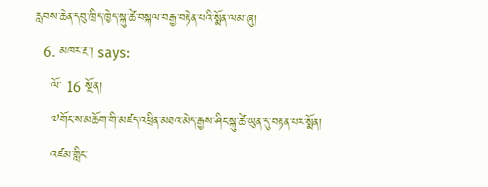རླབས་ཆེན་དབུ་ཁྲིད་ཁྱེད་སྐུ་ཚེ་བསྐལ་བརྒྱ་བརྟེན་པའི་སྨོན་ལམ་ཞུ།
  6. མཁར་རྔ་། says:
    ལོ་ 16 སྔོན།
    ༧གོང་ས་མཆོག་གི་མཛད་འཕྲིན་མཐའ་མེད་རྒྱས་ཤིང་སྐུ་ཚེ་ཡུན་དུ་བརྟན་པར་སྨོན།
    འཛམ་གླིང་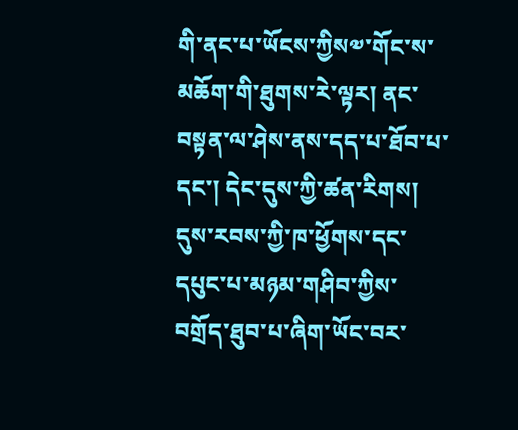གི་ནང་པ་ཡོངས་ཀྱིས༧་གོང་ས་མཆོག་གི་ཐུགས་རེ་ལྟར། ནང་བསྟན་ལ་ཤེས་ནས་དད་པ་ཐོབ་པ་དང་། དེང་དུས་ཀྱི་ཚན་རིགས། དུས་རབས་ཀྱི་ཁ་ཕྱོགས་དང་དཔུང་པ་མཉམ་གཤིབ་ཀྱིས་བགྲོད་ཐུབ་པ་ཞིག་ཡོང་བར་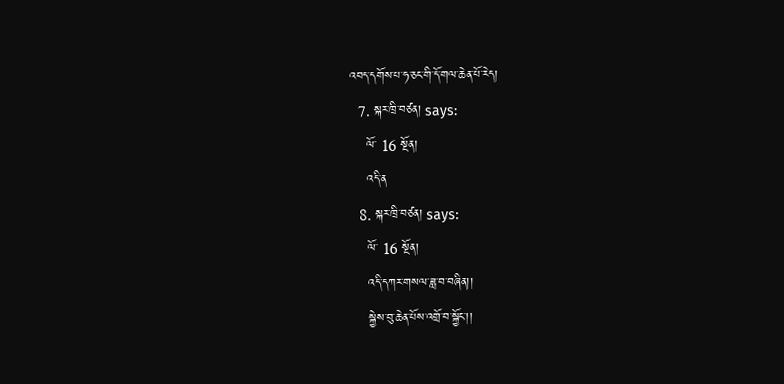འབད་དགོས་པ་ཧ་ཅང་གི་དོ་གལ་ཆེན་པོ་རེད།
  7. སྐར་ཁྲི་བཙན། says:
    ལོ་ 16 སྔོན།
    འདི་ན
  8. སྐར་ཁྲི་བཙན། says:
    ལོ་ 16 སྔོན།
    འདི་དཀར་གསལ་ཟླ་བ་བཞིན།།
    སྐྱེས་བུ་ཆེན་པོས་འགྲོ་བ་སྐྱོང་།།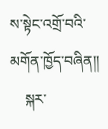ས་སྟེང་འགྲོ་བའི་མགོན་ཁྱོད་བཞིན།།
    སྐར་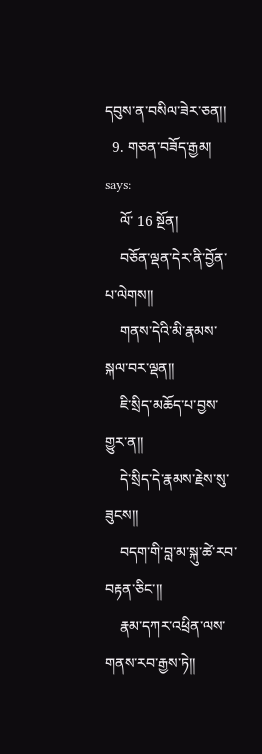དབུས་ན་བསིལ་ཟེར་ཅན།།
  9. གཅན་བཟོད་རྒྱམ། says:
    ལོ་ 16 སྔོན།
    བཅོན་ལྡན་དེར་ནི་བྱོན་པ་ལེགས།།
    གནས་དེའི་མི་རྣམས་སྐལ་བར་ལྡན།།
    ཇི་སྲིད་མཆོད་པ་བྱས་གྱུར་ན།།
    དེ་སྲིད་དེ་རྣམས་རྗེས་སུ་ཟུངས།།
    བདག་གི་བླ་མ་སྐུ་ཚེ་རབ་བརྟན་ཅིང་།།
    རྣམ་དཀར་འཕྲིན་ལས་གནས་རབ་རྒྱས་ཏེ།།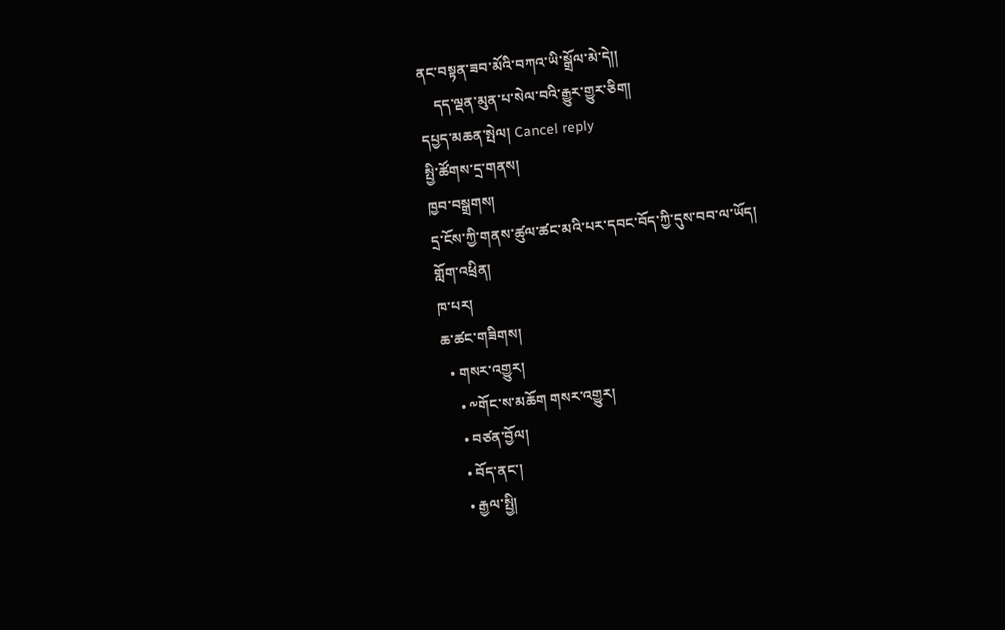ནང་བསྟན་ཟབ་མོའི་བཀའ་ཡི་སྒྲོལ་མེ་དེ།།
    དད་ལྡན་མུན་པ་སེལ་བའི་རྒྱུར་གྱུར་ཅིག།
དཔྱད་མཆན་སྤེལ། Cancel reply
སྤྱི་ཚོགས་དྲ་གནས།
ཁྱབ་བསྒྲགས།
དྲ་ངོས་ཀྱི་གནས་ཚུལ་ཚང་མའི་པར་དབང་བོད་ཀྱི་དུས་བབ་ལ་ཡོད།
གློག་འཕྲིན།
ཁ་པར།
ཆ་ཚང་གཟིགས།
  • གསར་འགྱུར།
    • ༸གོང་ས་མཆོག གསར་འགྱུར།
    • བཙན་བྱོལ།
    • བོད་ནང་།
    • རྒྱལ་སྤྱི།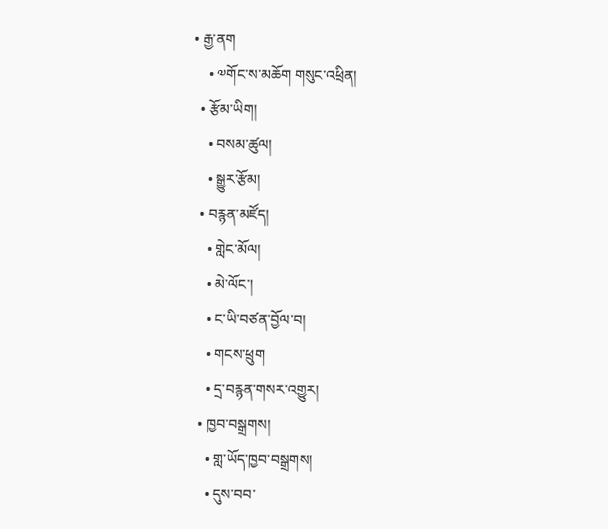• རྒྱ་ནག
    • ༧གོང་ས་མཆོག གསུང་འཕྲིན།
  • རྩོམ་ཡིག།
    • བསམ་ཚུལ།
    • སྒྱུར་རྩོམ།
  • བརྙན་མཛོད།
    • གླེང་མོལ།
    • མེ་ལོང་།
    • ང་ཡི་བཙན་བྱོལ་བ།
    • གངས་ཕྲུག
    • དྲ་བརྙན་གསར་འགྱུར།
  • ཁྱབ་བསྒྲགས།
    • གླ་ཡོད་ཁྱབ་བསྒྲགས།
    • དུས་བབ་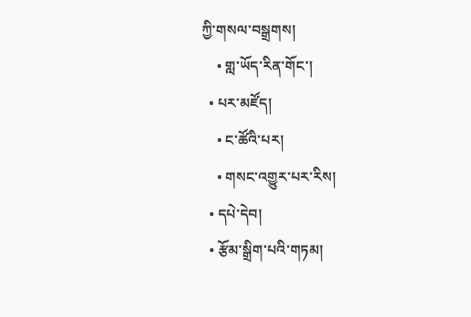ཀྱི་གསལ་བསྒྲགས།
    • གླ་ཡོད་རིན་གོང་།
  • པར་མཛོད།
    • ང་ཚོའི་པར།
    • གསང་འགྱུར་པར་རིས།
  • དཔེ་དེབ།
  • རྩོམ་སྒྲིག་པའི་གཏམ།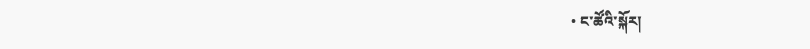• ང་ཚོའི་སྐོར།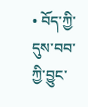• བོད་ཀྱི་དུས་བབ་ཀྱི་བྱུང་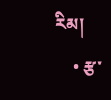རིམ།
    • རྩ་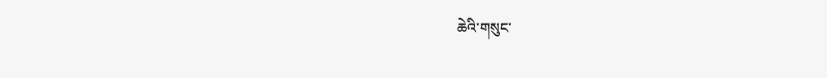ཆེའི་གསུང་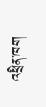འཕྲིན་ཁག